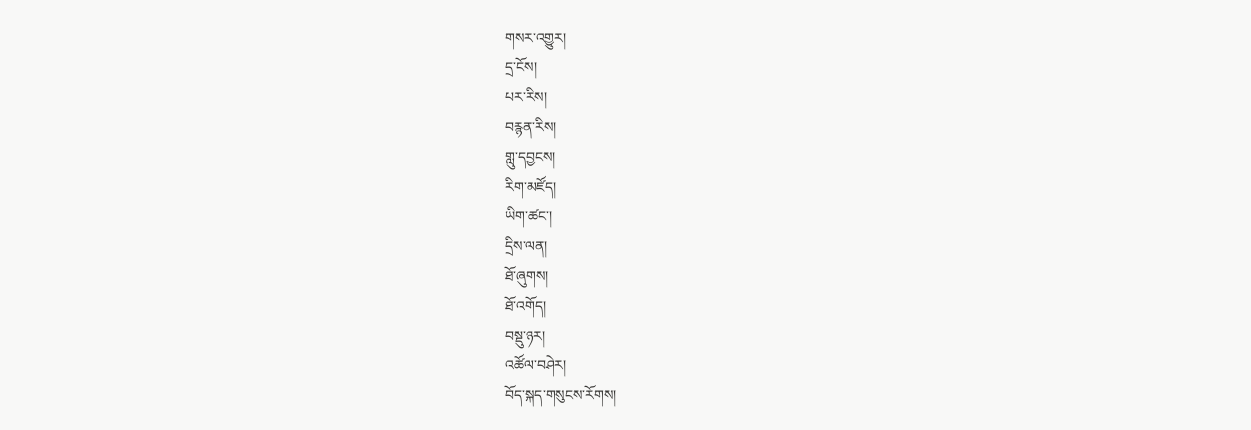གསར་འགྱུར།
དྲ་ངོས།
པར་རིས།
བརྙན་རིས།
གླུ་དབྱངས།
རིག་མཛོད།
ཡིག་ཚང་།
དྲིས་ལན།
ཐོ་ཞུགས།
ཐོ་འགོད།
བསྡུ་ཉར།
འཚོལ་བཤེར།
བོད་སྐད་གསུངས་རོགས།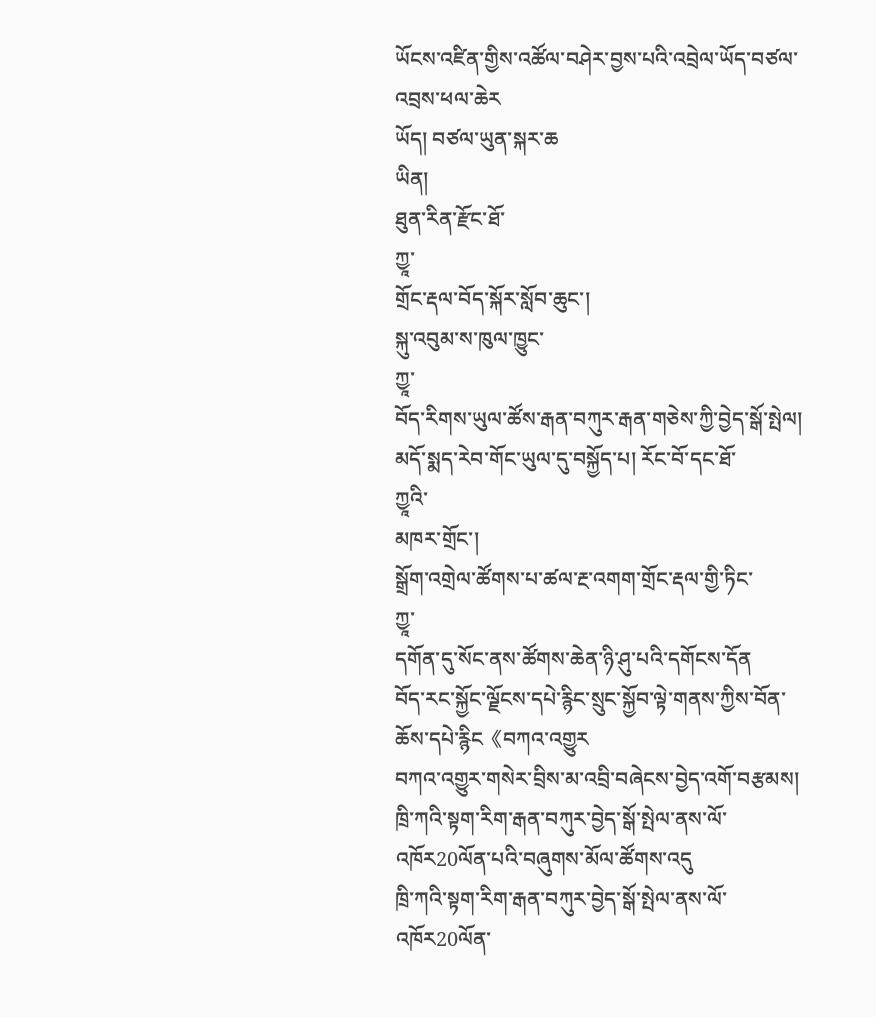ཡོངས་འཛིན་གྱིས་འཚོལ་བཤེར་བྱས་པའི་འབྲེལ་ཡོད་བཙལ་འབྲས་ཕལ་ཆེར
ཡོད། བཙལ་ཡུན་སྐར་ཆ
ཡིན།
ཐུན་རིན་རྫོང་ཐོ་
ཀྱཱ་
གྲོང་རྡལ་བོད་སྐོར་སློབ་ཆུང་།
སྐུ་འབུམ་ས་ཁུལ་ཁྱུང་
ཀྱཱ་
བོད་རིགས་ཡུལ་ཚོས་རྒན་བཀུར་རྒན་གཅེས་ཀྱི་བྱེད་སྒོ་སྤེལ།
མདོ་སྨད་རེབ་གོང་ཡུལ་དུ་བསྐྱོད་པ། རོང་བོ་དང་ཐོ་
ཀྱཱའི་
མཁར་གྲོང་།
སྒྲོག་འགྲེལ་ཚོགས་པ་ཚལ་རྔ་འགག་གྲོང་རྡལ་གྱི་ཏིང་
ཀྱཱ་
དགོན་དུ་སོང་ནས་ཚོགས་ཆེན་ཉི་ཤུ་པའི་དགོངས་དོན
བོད་རང་སྐྱོང་ལྗོངས་དཔེ་རྙིང་སྲུང་སྐྱོབ་ལྟེ་གནས་ཀྱིས་བོན་ཆོས་དཔེ་རྙིང《བཀའ་འགྱུར
བཀའ་འགྱུར་གསེར་བྲིས་མ་འབྲི་བཞེངས་བྱེད་འགོ་བརྩམས།
ཁྲི་ཀའི་སྟག་རིག་རྒན་བཀུར་བྱེད་སྒོ་སྤེལ་ནས་ལོ་འཁོར20ལོན་པའི་བཞུགས་མོལ་ཚོགས་འདུ
ཁྲི་ཀའི་སྟག་རིག་རྒན་བཀུར་བྱེད་སྒོ་སྤེལ་ནས་ལོ་འཁོར20ལོན་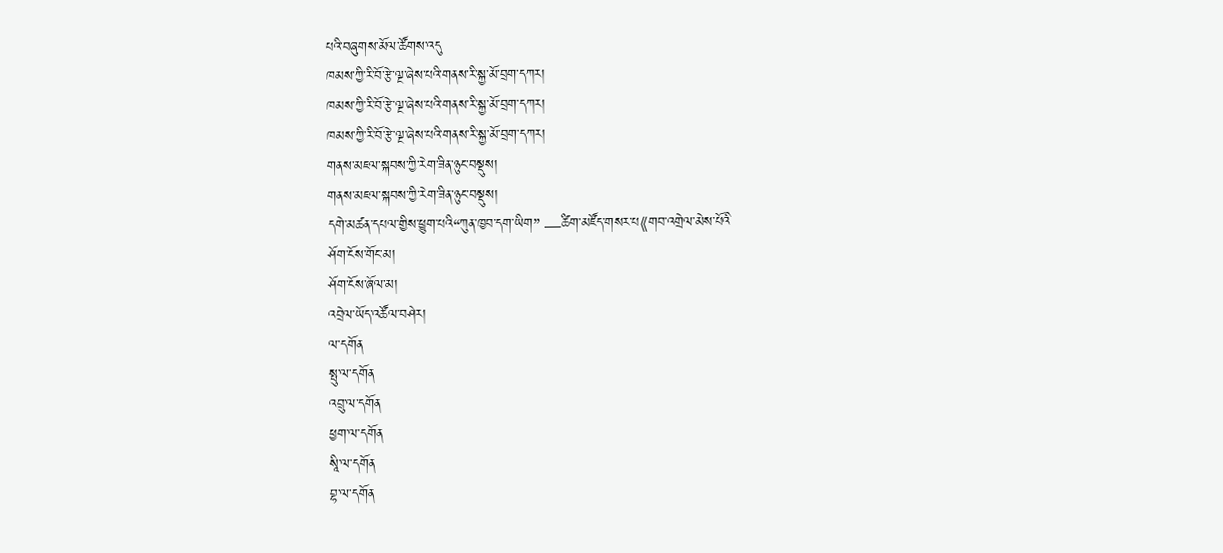པའི་བཞུགས་མོལ་ཚོགས་འདུ
ཁམས་ཀྱི་རི་བོ་རྩེ་ལྔ་ཞེས་པའི་གནས་རི་སྐྱ་མོ་བྲག་དཀར།
ཁམས་ཀྱི་རི་བོ་རྩེ་ལྔ་ཞེས་པའི་གནས་རི་སྐྱ་མོ་བྲག་དཀར།
ཁམས་ཀྱི་རི་བོ་རྩེ་ལྔ་ཞེས་པའི་གནས་རི་སྐྱ་མོ་བྲག་དཀར།
གནས་མཇལ་སྐབས་ཀྱི་རེག་ཟིན་ཉུང་བསྡུས།
གནས་མཇལ་སྐབས་ཀྱི་རེག་ཟིན་ཉུང་བསྡུས།
དགེ་མཚན་དཔལ་གྱིས་ཕྱུག་པའི“ཀུན་ཁྱབ་དག་ཡིག” —ཚིག་མཛོད་གསར་པ《གབ་འགྲེལ་མེས་པོའི
ཤོག་ངོས་གོང་མ།
ཤོག་ངོས་ཞོལ་མ།
འབྲེལ་ཡོད་འཚོལ་བཤེར།
ལ་དགོན
སྤུ་ལ་དགོན
འབྲུ་ལ་དགོན
ཕྱག་ལ་དགོན
སཱི་ལ་དགོན
བྷ་ལ་དགོན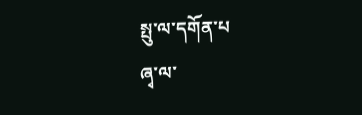སྤུ་ལ་དགོན་པ
ཞྭ་ལ་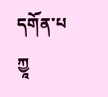དགོན་པ
ཀྱཱ